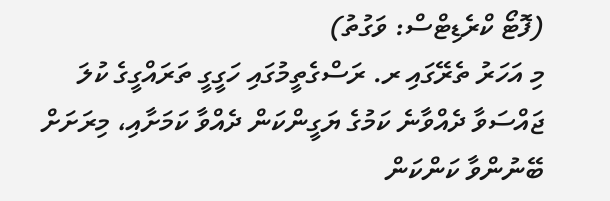(ފޮޓޯ ކްރެޑިޓްސް: ވަގުތު)
މި އަހަރު ތެރޭގައި ރ. ރަސްގެތީމުގައި ހަގީގީ ތަރައްގީގެ ކުލަ ޖައްސަވާ ދެއްވާނެ ކަމުގެ ޔަގީންކަން ދެއްވާ ކަމަށާއި، މިރަށަށް ބޭނުންވާ ކަންކަން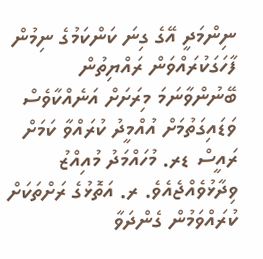ނިންމަދީ އޭގެ ގިނަ ކަންކަމުގެ ނިމުން ފާހަގަކުރައްވަން ރައްޔިތުން ބޭނުންވާނަމަ މިރަށަށް އަނެއްކާވެސް ވަޑައިގަތުމަށް އުއްމީދު ކުރައްވާ ކަމަށް ރައީސް ޑރ. މުހައްމަދު މުއިއްޒު ވިދާޅުވެއްޖެއެވެ. ރ. އަތޮޅުގެ ރަށްތަކަށް ކުރައްވަމުން ގެންދަވާ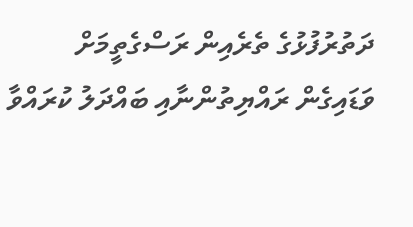ދަތުރުފުޅުގެ ތެރެއިން ރަސްގެތީމަށް ވަޑައިގެން ރައްޔިތުންނާއި ބައްދަލު ކުރައްވާ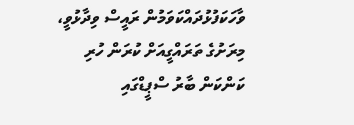ވާހަކަފުޅުދައްކަވަމުން ރައީސް ވިދާޅުވީ، މިރަށުގެ ތަރައްގީއަށް ކުރަން ހުރި ކަންކަން ބާރު ސްޕީޑްގައި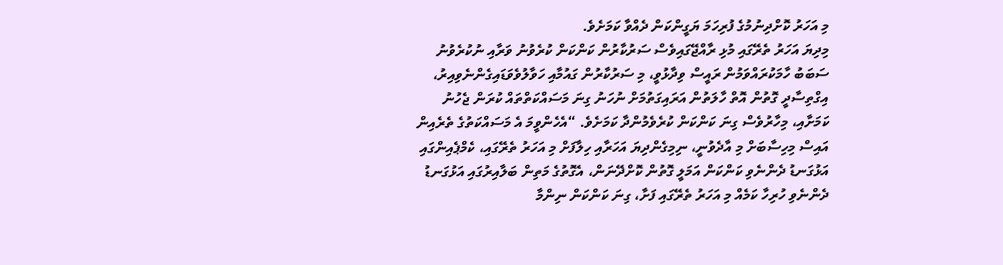މި އަހަރު ކޮށްދިނުމުގެ ފުރިހަމަ ޔަގީންކަން ދެއްވާ ކަމަށެވެ.
މިދިޔަ އަހަރު ތެރޭގައި މުޅި ރާއްޖޭގައިވެސް ސަރުކާރުން ކަންކަން ކުރެވުނު ވަރާއި ނުކުރެވުނު ސަބަބު ހާމަކުރައްވަމުން ރައީސް ވިދާޅުވީ، މި ސަރުކާރުން ގައުމާއި ހަވާލުވެވަޑައިގެންނެވިއިރު، އިގްތިސާދީ ގޮތުން އޮތް ހާލަތުން އަރައިގަތުމަށް ނުހަނު ގިނަ މަސައްކަތްތައް ކުރަން ޖެހުނު ކަމަށާއި، މިހާރުވެސް ގިނަ ކަންކަން ކުރެވެމުންދާ ކަމަށެވެ. “އެހެންވީމަ އެ މަސައްކަތުގެ ތެރެއިން އައިސް މިހިސާބަށް މި އާދެވުނީ، ނިމިގެންދިޔަ އަހަރާއި ހިލާފަށް މި އަހަރު ތެރޭގައި، ކެމްޕެއިންގައި އަޅުގަނޑު ދެންނެވި ކަންކަން އަމަލީ ގޮތުން ކޮށްދޭނަން، އެގޮތުގެ މަތިން ބަލާއިރުގައި އަޅުގަނޑު ދެންނެވި ހުރިހާ ކަމެއް މި އަހަރު ތެރޭގައި ފަށާ، ގިނަ ކަންކަން ނިންމާ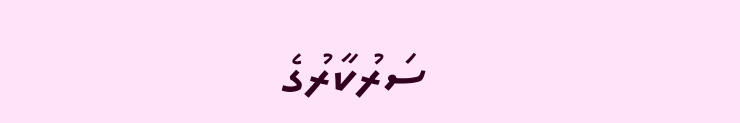ސަރުކާރުގެ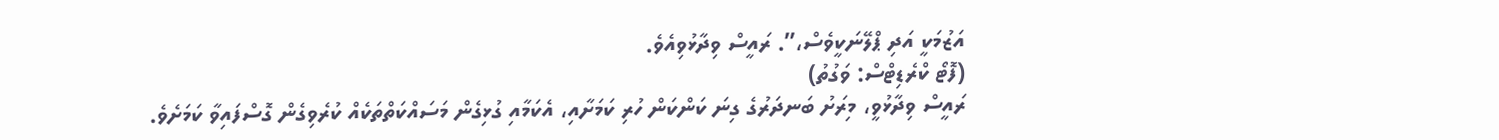އަޒުމަކީ އަދި ޕްލޭނަކީވެސް،”. ރައީސް ވިދާޅުވިއެވެ.
(ފޮޓޯ ކްރެޑިޓްސް: ވަގުތު)
ރައީސް ވިދާޅުވީ، މިރަށު ބަނދަރުގެ ގިނަ ކަންކަން ހުރި ކަމަށާއި، އެކަމާއި ގުޅިގެން މަސައްކަތްތަކެއް ކުރެވިގެން ގޮސްފައިވާ ކަމަށެވެ.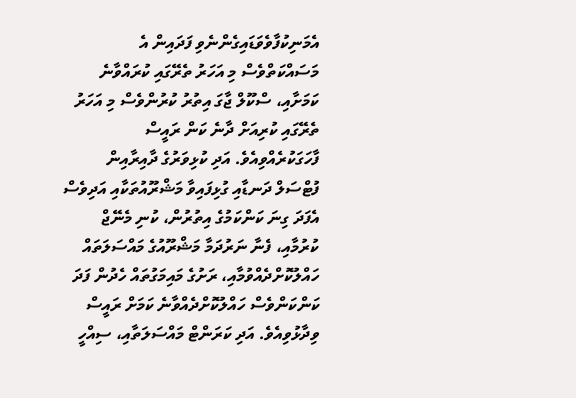އެމަނިކުފާވެވަޑައިގެންނެވި ފަދައިން އެ މަސައްކަތްވެސް މި އަހަރު ތެރޭގައި ކުރައްވާނެ ކަމަށާއި، ސްކޫލް ޖާގަ އިތުރު ކުރުންވެސް މި އަހަރު ތެރޭގައި ކުރިއަށް ދާނެ ކަން ރައީސް ފާހަގަކުރެއްވިއެވެ. އަދި ކުޅިވަރުގެ ދާއިރާއިން ފުޓްސަލް ދަނޑާއި ގުޅިފައިވާ މަޝްރޫއުތަކާއި އަދިވެސް އެފަދަ ގިނަ ކަންކަމުގެ އިތުރުން، ކުނި މެނޭޖް ކުރުމާއި، ފެނާ ނަރުދަމާ މަޝްރޫއުގެ މައްސަލަތައް ހައްލުކޮށްދެއްވުމާއި، ރަށުގެ މައިމަގުތައް ހެދުން ފަދަ ކަންކަންވެސް ހައްލުކޮށްދެއްވާނެ ކަމަށް ރައީސް ވިދާޅުވިއެވެ. އަދި ކަރަންޓް މައްސަލަތާއި، ސިއްހީ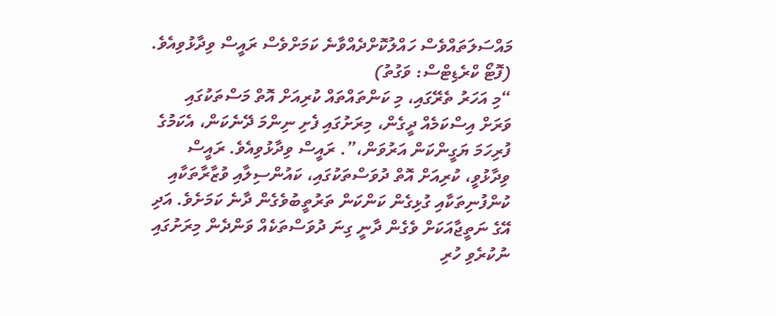މައްސަލަތައްވެސް ހައްލުކޮށްދެއްވާނެ ކަމަށްވެސް ރައީސް ވިދާޅުވިއެވެ.
(ފޮޓޯ ކްރެޑިޓްސް: ވަގުތު)
“މި އަހަރު ތެރޭގައި، މި ކަންތައްތައް ކުރިއަށް އޮތް މަސްތަކުގައި ވަރަށް އިސްކަމެއް ދީގެން، މިރަށުގައި ފެށި ނިންމަ ދޭނެކަން، އެކަމުގެ ފުރިހަމަ ޔަގީންކަން އަރުވަން،”. ރައީސް ވިދާޅުވިއެވެ. ރައީސް ވިދާޅުވީ، ކުރިއަށް އޮތް ދުވަސްތަކުގައި، ކައުންސިލާއި ވުޒާރާތަކާއި ކުންފުނިތަކާއި ގުޅިގެން ކަންކަން ތަރުތީބުވެގެން ދާނެ ކަމަށެވެ. އަދި އޭގެ ނަތީޖާއަކަށް ވެގެން ދާނީ ގިނަ ދުވަސްތަކެއް ވަންދެން މިރަށުގައި ނުކުރެވި ހުރި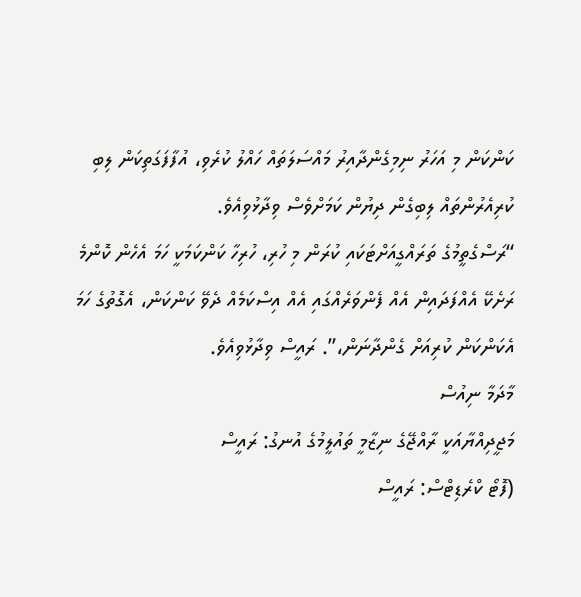ކަންކަން މި އަހަރު ނިމިގެންދާއިރު މައްސަލަތައް ހައްލު ކުރެވި، އުފާފަގަތިކަން ލިބި ކުރިއެރުންތައް ލިބިގެން ދިޔުން ކަމަށްވެސް ވިދާޅުވިއެވެ.
“ރަސްގެތީމުގެ ތަރައްގީއަށްޓަކައި ކުރަން މި ހުރި، ހުރިހާ ކަންކަމަކީ ހަމަ އެހެން ކޮންމެ ރަށެކޭ އެއްފަދައިން އެއް ފެންވަރެއްގައި އެއް އިސްކަމެއް ދެވޭ ކަންކަން، އެގޮތުގެ ހަމަ އެކަންކަން ކުރިއަށް ގެންދާނަން،”. ރައީސް ވިދާޅުވިއެވެ.
މާދަމާ ނިއުސް
މަޖީދިއްޔާއަކީ ރާއްޖޭގެ ނިޒާމީ ތައުލީމުގެ އުނގު: ރައީސް
(ފޮޓޯ ކްރެޑިޓްސް: ރައީސް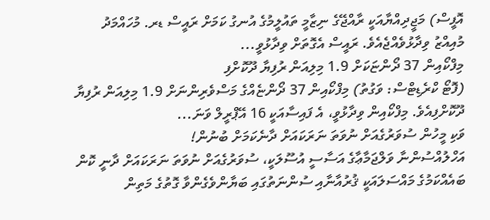އޮފީސް) މަޖީދިއްޔާއަކީ ރާއްޖޭގެ ނިޒާމީ ތައުލީމުގެ އުނގު ކަމަށް ރައީސް ޑރ. މުހައްމަދު މުއިއްޒު ވިދާޅުވެއްޖެއެވެ. ރައީސް އެގޮތަށް ވިދާޅުވީ...
މިފްކޯއިން 37 ދޯންޏަކަށް 1.9 މިލިއަން ރުފިޔާ ދޫކޮށްފި
(ފޮޓޯ ކްރެޑިޓްސް: ވަގުތު) މިފްކޯއިން 37 ދޯންޏެއްގެ މަސްވެރިންނަށް 1.9 މިލިއަން ރުފިޔާ ދޫކޮށްފިއެވެ. މިފްކޯއިން ވިދާޅުވީ، އެ ފައިސާއަކީ 16 އޭޕްރީލް ވަނަ...
ވަކި މީހުން ސުވަރުގެއަށް ނުވަތަ ނަރަކައަށް ދާނެކަމަށް ބުނުން!
އަހްލުއްސުންނާ ވަލްޖަމާޢާގެ އަސާސީ އުސޫލަކީ، ސުވަރުގެއަށް ނުވަތަ ނަރަކައަށް ދާނީ ކޮން ބައެއްކަމުގެ މައްސަލައަކީ ޤުރުއާނާއި ސުންނަތުގައި ބަޔާންވެގެންވާ ގޮތުގެ މަތިން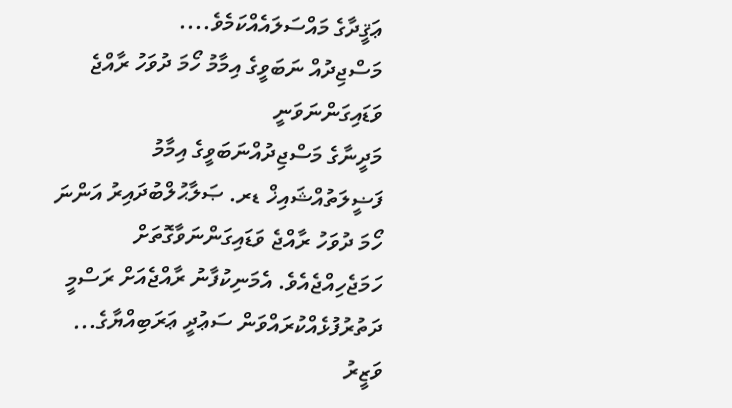ޢަޤީދާގެ މައްސަލައެއްކަމެވެ....
މަސްޖިދުއް ނަބަވީގެ އިމާމު ހޯމަ ދުވަހު ރާއްޖެ ވަޑައިގަންނަވަނީ
މަދީނާގެ މަސްޖިދުއްނަބަވީގެ އިމާމު ފަޟީލަތުއްޝައިޚް ޑރ. ޞަލާޙުލްބުދައިރު އަންނަ ހޯމަ ދުވަހު ރާއްޖެ ވަޑައިގަންނަވާގޮތަށް ހަމަޖެހިއްޖެއެވެ. އެމަނިކުފާނު ރާއްޖެއަށް ރަސްމީ ދަތުރުފުޅެއްކުރައްވަން ސަޢުދީ ޢަރަބިއްޔާގެ...
ވަޒީރު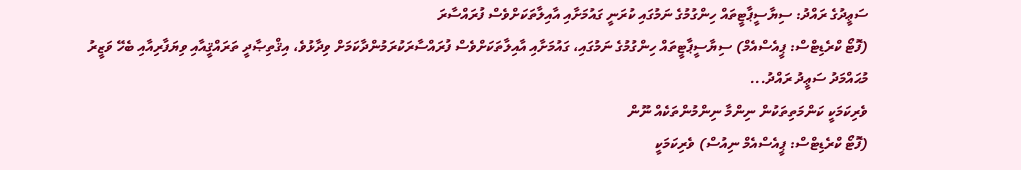ސަޢީދުގެ ރައްދު: ސިޔާސީޕާޓީތައް ހިންގުމުގެ ނަމުގައި ކުރަނީ ގައުމަށާއި އާއިލާތަކަށްވެސް ފުރައްސާރަ
(ފޮޓޯ ކްރެޑިޓްސް: ޕީއެސްއެމް) ސިޔާސީޕާޓީތައް ހިންގުމުގެ ނަމުގައި، ގައުމަށާއި އާއިލާތަކަށްވެސް ފުރައްސާރަކުރަމުންދާކަމަށް ވިދާޅުވެ، އިޤްތިޞާދީ ތަރައްޤީއާއި ވިޔަފާރިއާއި ބެހޭ ވަޒީރު މުޙައްމަދު ސަޢީދު ރައްދު...
ވެރިކަމަކީ ކަންމަތިތަކުން ނިންމާ ނިންމުންތަކެއް ނޫން
(ފޮޓޯ ކްރެޑިޓްސް: ޕީއެސްއެމް ނިއުސް) ވެރިކަމަކީ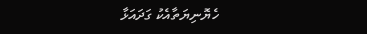ހެޔޮނިޔަތާއެކު ގަދައަޅާ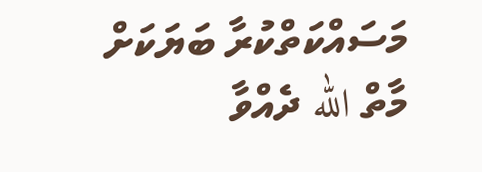މަސައްކަތްކުރާ ބަޔަކަށް މާތް الله ދެއްވާ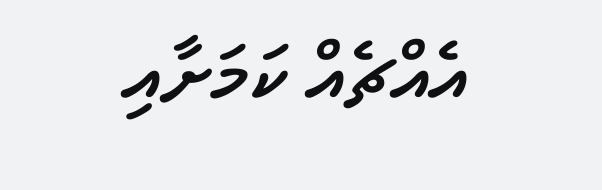އެއްޗެއް ކަމަށާއި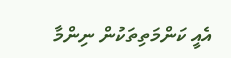އެއީ ކަންމަތިތަކުން ނިންމާ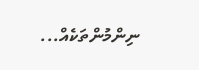ނިންމުންތަކެއް...